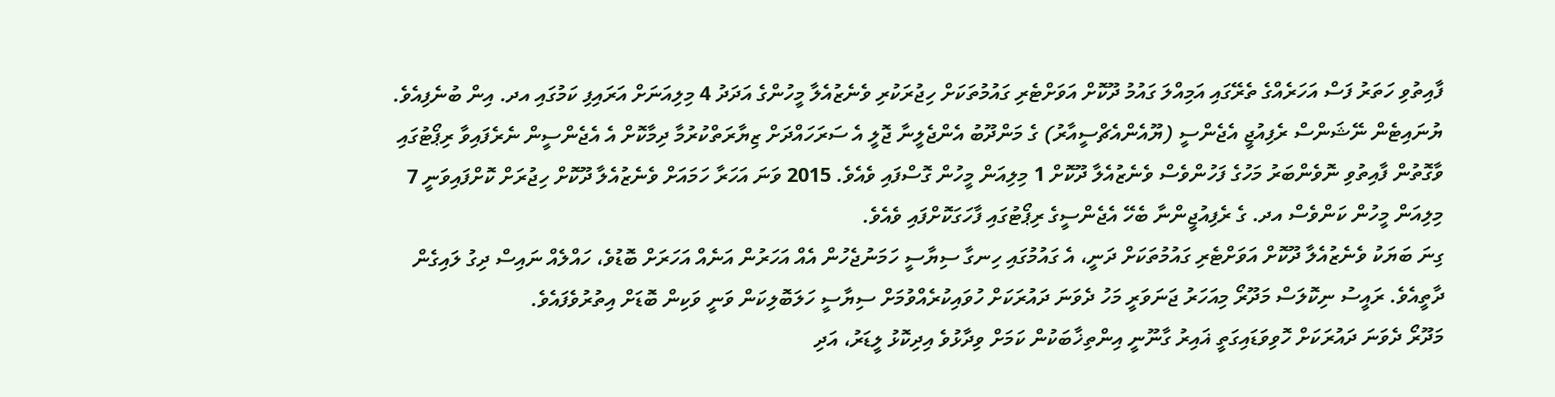ފާއިތުވި ހަތަރު ފަސް އަހަރެއްގެ ތެރޭގައި އަމިއްލަ ގައުމު ދޫކޮށް އަވަށްޓެރި ގައުމުތަކަށް ހިޖުރަކުރި ވެނެޒުއެލާ މީހުންގެ އަދަދު 4 މިލިއަނަށް އަރައިފި ކަމުގައި އދ. އިން ބުނެފިއެވެ.
ޔުނައިޓެން ނޭޝަންސް ރެފިއުޖީ އެޖެންސީ (ޔޫއެންއެޗްސީއާރު) ގެ މަންދޫބު އެންޖެލީނާ ޖޮލީ އެ ސަރަހައްދަށް ޒިޔާރަތްކުރުމާ ދިމާކޮށް އެ އެޖެންސީން ނެރެފައިވާ ރިޕޯޓުގައި ވާގޮތުން ފާއިތުވި ނޮވެންބަރު މަހުގެ ފަހުންވެސް ވެނެޒުއެލާ ދޫކޮށް 1 މިލިއަން މީހުން ގޮސްފައި ވެއެވެ. 2015 ވަނަ އަހަރާ ހަމައަށް ވެނެޒުއެލާ ދޫކޮށް ހިޖުރަށް ކޮށްފައިވަނީ 7 މިލިއަން މީހުން ކަންވެސް އދ. ގެ ރެފިއުޖީންނާ ބެހޭ އެޖެންސީގެ ރިޕޯޓުގައި ފާހަގަކޮށްފައި ވެއެވެ.
ގިނަ ބަޔަކު ވެނެޒުއެލާ ދޫކޮށް އަވަށްޓެރި ގައުމުތަކަށް ދަނީ، އެ ގައުމުގައި ހިނގާ ސިޔާސީ ހަމަނުޖެހުން އެއް އަހަރުން އަނެއް އަހަރަށް ބޮޑުވެ، ހައްލެއް ނައިސް ދިގު ލައިގެން ދާތީއެވެ. ރައީސު ނިކޮލަސް މަދޫރޯ މިއަހަރު ޖަނަވަރީ މަހު ދެވަނަ ދައުރަކަށް ހުވައިކުރެއްވުމަށް ސިޔާސީ ހަލަބޮލިކަން ވަނީ ވަކިން ބޮޑަށް އިތުރުވެފައެވެ.
މަދޫރޯ ދެވަނަ ދައުރަކަށް ހޮވިވަޑައިގަތީ ޣައިރު ގާނޫނީ އިންތިޚާބަކުން ކަމަށް ވިދާޅުވެ އިދިކޮޅު ލީޑަރު، އަދި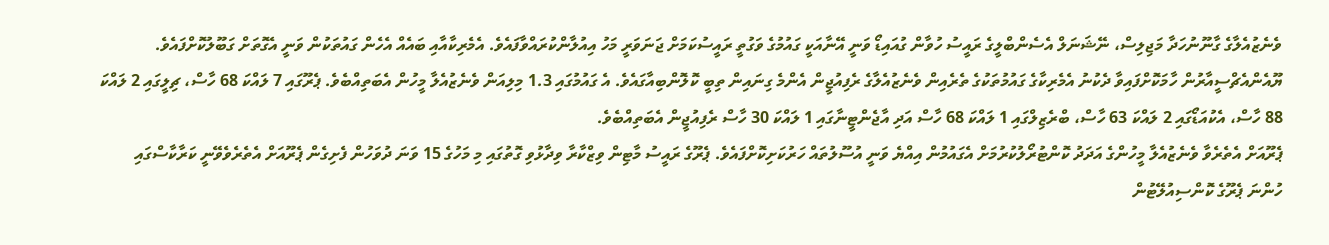ވެނެޒުއެލާގެ ގާނޫނުހަދާ މަޖިލިސް، ނޭޝަނަލް އެސެންބްލީގެ ރައީސު ހުވާން ގުއައިޑޯ ވަނީ އޭނާއަކީ ގައުމުގެ ވަގުތީ ރައީސުކަމަށް ޖަނަވަރީ މަހު އިއުލާންކުރައްވާފައެވެ. އެމެރިކާއާއި ބައެއް އެހެން ގައުތަކުން ވަނީ އެގޮތަށް ގަބޫލުކޮށްފައެވެ.
ޔޫއެންއެޗްސީއާރުން ހާމަކޮށްފައިވާ ދެކުނު އެމެރިކާގެ ގައުމުތަކުގެ ތެރެއިން ވެނެޒުއެލާގެ ރެފިއުޖީން އެންމެ ގިނައިން ތިބީ ކޮލޮންބިއާގައެވެ. އެ ގައުމުގައި 1.3 މިލިއަން ވެނެޒުއެލާ މީހުން އެބަތިއްބެވެ. ޕެރޫގައި 7 ލައްކަ 68 ހާސް، ޗިލީގައި 2 ލައްކަ 88 ހާސް، އެކުއަޑޯގައި 2 ލައްކަ 63 ހާސް، ބްރެޒިލްގައި 1 ލައްކަ 68 ހާސް އަދި އާޖެންޓީނާގައި 1 ލައްކަ 30 ހާސް ރެފިއުޖީން އެބަތިއްބެވެ.
ޕެރޫއަށް އެތެރެވާ ވެނެޒުއެލާ މީހުންގެ އަދަދު ކޮންޓުރޯލުކުރުމަށް އެގައުމުން އިއްޔެ ވަނީ އުސޫލުތައް ހަރުކަށިކޮށްފައެވެ. ޕެރޫގެ ރައީސު މާޓިން ވިޒްކާރާ ވިދާޅުވި ގޮތުގައި މި މަހުގެ 15 ވަނަ ދުވަހުން ފެށިގެން ޕެރޫއަށް އެތެރެވެވޭނީ ކަރާކާސްގައި ހުންނަ ޕެރޫގެ ކޮންސިއުލޭޓުން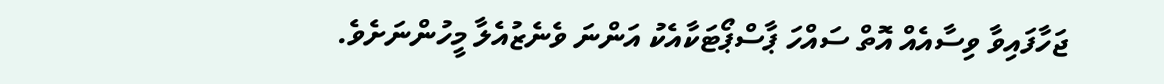ޖަހާފައިވާ ވިސާއެއް އޮތް ސައްހަ ޕާސްޕޯޓަކާއެކު އަންނަ ވެނެޒުއެލާ މީހުންނަށެވެ.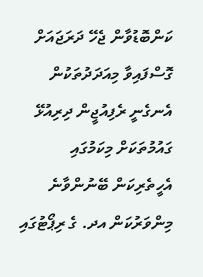ކަންބޮޑުވާން ޖެހޭ ދަރަޖައަށް ގޮސްފައިވާ މިއަދަދުތަކުން އެނގެނީ ރެފިއުޖީން ދިރިއުޅޭ ގައުމުތަކަށް މިކަމުގައި އެހީތެރިކަން ބޭނުންވާނެ މިންވަރުކަން އދ. ގެ ރިޕޯޓުގައި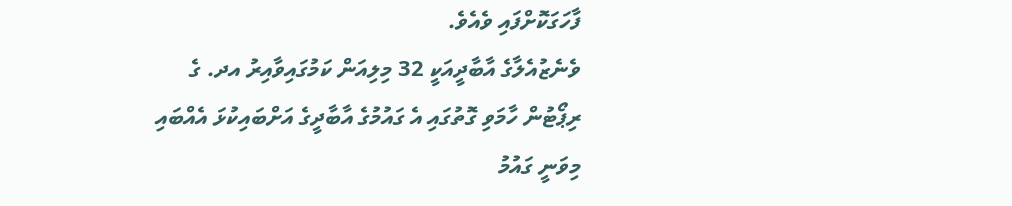ފާހަގަކޮށްފައި ވެއެވެ.
ވެނެޒުއެލާގެ އާބާދީއަކީ 32 މިލިއަން ކަމުގައިވާއިރު އދ. ގެ ރިޕޯޓުން ހާމަވި ގޮތުގައި އެ ގައުމުގެ އާބާދީގެ އަށްބައިކުޅަ އެއްބައި މިވަނީ ގައުމު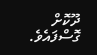ދޫކޮށް ގޮސްފައެވެ.